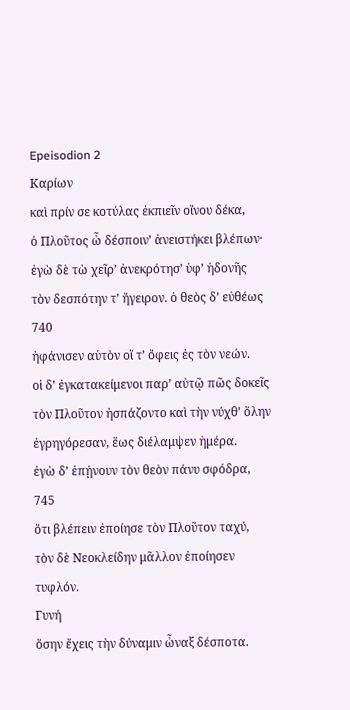Epeisodion 2
Καρίων
καὶ πρίν σε κοτύλας ἐκπιεῖν οἴνου δέκα,
ὁ Πλοῦτος ὦ δέσποινʼ ἀνειστήκει βλέπων·
ἐγὼ δὲ τὼ χεῖρʼ ἀνεκρότησʼ ὑφʼ ἡδονῆς
τὸν δεσπότην τʼ ἤγειρον. ὁ θεὸς δʼ εὐθέως
740
ἠφάνισεν αὑτὸν οἵ τʼ ὄφεις ἐς τὸν νεών.
οἱ δʼ ἐγκατακείμενοι παρʼ αὐτῷ πῶς δοκεῖς
τὸν Πλοῦτον ἠσπάζοντο καὶ τὴν νύχθʼ ὅλην
ἐγρηγόρεσαν, ἕως διέλαμψεν ἡμέρα.
ἐγὼ δʼ ἐπῄνουν τὸν θεὸν πάνυ σφόδρα,
745
ὅτι βλέπειν ἐποίησε τὸν Πλοῦτον ταχύ,
τὸν δὲ Νεοκλείδην μᾶλλον ἐποίησεν τυφλόν.
Γυνή
ὅσην ἔχεις τὴν δύναμιν ὦναξ δέσποτα.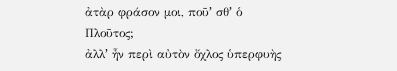ἀτὰρ φράσον μοι, ποῦʼ σθʼ ὁ Πλοῦτος;
ἀλλʼ ἦν περὶ αὐτὸν ὄχλος ὑπερφυὴς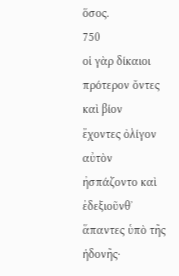ὅσος.
750
οἱ γὰρ δίκαιοι πρότερον ὄντες καὶ βίον
ἔχοντες ὀλίγον αὐτὸν ἠσπάζοντο καὶ
ἐδεξιοῦνθʼ ἅπαντες ὑπὸ τῆς ἡδονῆς·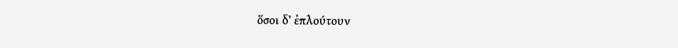ὅσοι δʼ ἐπλούτουν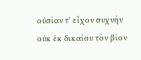οὐσίαν τʼ εἶχον συχνὴν
οὐκ ἐκ δικαίου τὸν βίον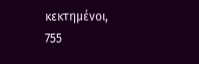κεκτημένοι,
755